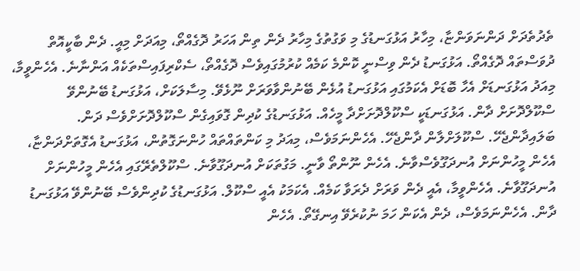ތެދުތެދަށް ދަންނަވަންޏާ، މިހާރު އަޅުގަނޑުގެ މި ވަގުތުގެ މިހާރު ދެން ތިން އަހަރު ދޮގެއްތޯ، މިއަދަށް މިއީ. ދެން ބާކީއޮތް ދުވަސްތައް ދޮގެއްތޯ. އަޅުގަނޑު ދެން ވިސްނީ ކޮންމެ ކަމެއް ކުރުމުގައިވެސް ދޮގެއްތޯ، ސެކްރިފައިސްތަކެއް އަންނާނެ. އެހެންވީމާ، މިއަދު އަޅުގަނޑަށް އެހާ ބޮޑަށް އެކަމުގައި އަޅުގަނޑު އުޅެން ބޭނުންވާވަރަށް ނޫޅެވޭ. މިސާލަކަށް، އަޅުގަނޑު ބޭނުންވޭ ސްކޫލްދޮށަށް ދާން. އަޅުގަނޑަކީ ސްކޫލްދޮށަށްދާ މީހެއް. އަޅުގަނޑުގެ ކުދިން ގޮވައިގެން ސްކޫލްދޮށަށްވެސް ދަން. ބަލައިދާންޖެހޭ. ސްކޫލަށްލާން ދާންޖެހޭ. އެހެންނަމަވެސް، މިއަދު މި ކަންތައްތައް ހުންނަގޮތުން، އަޅުގަނޑު އެގޮތަށްދަންޏާ، އެހެން މީހުންނަށް އުނދަގޫވެސްވާނެ. އެހެން ނޫންތޯ ވާނީ. މަގުތަކަށް އުނދަގޫވާނެ. ސްކޫލްތެރޭގައި އެހެން މީހުންނަށް އުނދަގޫވާނެ. އެހެންވީމާ، އެއީ ދެން ވަރަށް ދެރަވާ ކަމެއް. އެކަމަކު އެއީ ސްކޫލް. އަޅުގަނޑުގެ ކުދިންވެސް ބޭނުންވޭ އަޅުގަނޑު ދާން. އެހެންނަމަވެސް، ދެން އެކަން ހަމަ ނުކުރެވޭ އިނގޭތޯ. އެހެން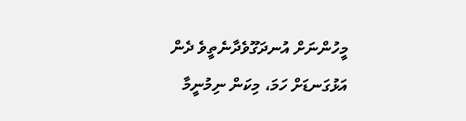މީހުންނަށް އުނދަގޫވެދާނެތީވެ ދެން އަޅުގަނޑަށް ހަމަ، މިކަން ނިމުނީމާ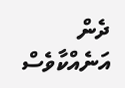ދެން އަނެއްކާވެސް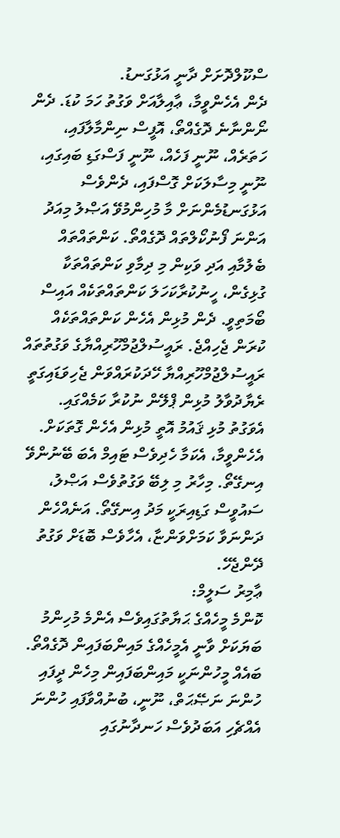ސްކޫލްދޮށަށް ދާނީ އަޅުގަނޑު.
ދެން އެހެންވީމާ، ޢާއިލާއަށް ވަގުތު ހަމަ ކުޑަ. ދެން ނޯންނާނެ ދޮގެއްތޯ، އޮފީސް ނިންމާލާފައި، ހަތަރެއް، ނޫނީ ފަހެއް، ނޫނީ ފަސްގަޑި ބައިގައި، ނޫނީ މިސާލަކަށް ގޮސްފައި، ދެންވެސް އަޅުގަނޑުމެންނަށް މާ މުހިންމުވޭ އަޞްލު މިއަދު އަންނަ ފޯނުކޯލްތައް ދޮގެއްތޯ. ކަންތައްތައް ބެލުމާއި އަދި ވަކިން މި ދިމާވި ކަންތައްތަކާ ގުޅިގެން، ހީނުކުރާކަހަލަ ކަންތައްތަކެއް އައިސް ބޯމަތިވީ. ދެން މުޅިން އެހެން ކަންތައްތަކެއް ކުރަން ޖެހިއްޖެ. ރައީސުލްޖުމްހޫރިއްޔާގެ ވަގުތުތައް ރައީސުލްޖުމްހޫރިއްޔާ ހޭދަކުރައްވަން ޖެހިވަޑައިގަތީ ރެޔާދުވާލު މުޅިން ޕްލޭން ނުކުރާ ކަމެއްގައި. އެވަގުތު މުޅި ޤައުމު އޮތީ މުޅިން އެހެން ގޮތަކަށް. އެހެންވީމާ، އެކަމާ ހެދިވެސް ޓައިމް އެބަ ބޭނުންވޭ އިނގޭތޯ. މިހާރު މި ލިބޭ ވަގުތުވެސް އަޞްލު، ސައުވީސް ގަޑިއިރަކީ މަދު އިނގޭތޯ. އަނެއްހެން ދަންނަވާ ކަމަށްވަންޏާ، އެހާވެސް ބޮޑަށް ވަގުތު ދޭންޖެހޭ.
ޢާމިރު ސަލީމް:
ކޮންމެ މީހެއްގެ ޙަޔާތުގައިވެސް އެންމެ މުހިންމު ބަޔަކަށް ވާނީ އެމީހެއްގެ މައިންބަފައިން ދޮގެއްތޯ. ބައެއް މީހުންނަކީ މައިންބަފައިން މިހެން ދީފައި ހުންނަ ނަޞޭޙަތް، ނޫނީ، ބުނުއްވާފައި ހުންނަ އެއްޗެހި އަބަދުވެސް ހަނދާނުގައި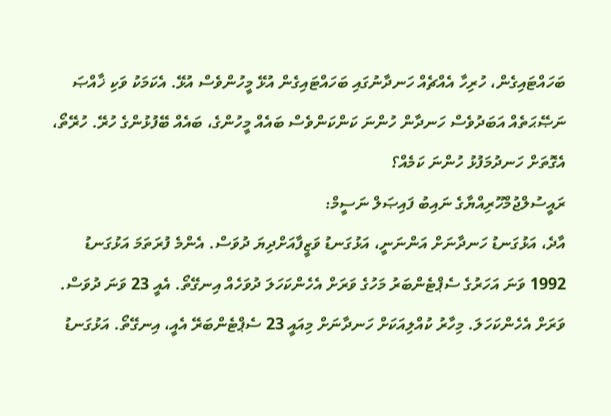ބަހައްޓައިގެން، ހުރިހާ އެއްޗެއް ހަނދާނުގައި ބަހައްޓައިގެން އުޅޭ މީހުންވެސް އުޅޭ. އެކަމަކު ވަކި ޚާއްޞަ ނަޞޭޙަތެއް އަބަދުވެސް ހަނދާން ހުންނަ ކަންކަންވެސް ބައެއް މީހުންގެ، ބައެއް ބޭފުޅުންގެ ހުރޭ. ހުރޭތޯ، އެގޮތަށް ހަނދުމަފުޅު ހުންނަ ކަމެއް؟
ރައީސުލްޖުމްހޫރިއްޔާގެ ނައިބު ފައިޞަލް ނަސީމް:
އާދެ، އަޅުގަނޑު ހަނދާނަށް އަންނަނީ، އަޅުގަނޑު ވަޒީފާއަށްދިޔަ ދުވަސް. އެންމެ ފުރަތަމަ އަޅުގަނޑު 1992 ވަނަ އަހަރުގެ ސެޕްޓެންބަރު މަހުގެ ވަރަށް އެހެންކަހަލަ ދުވަހެއް އިނގޭތޯ. އެއީ 23 ވަނަ ދުވަސް. ވަރަށް އެހެންކަހަލަ. މިހާރު ކުއްލިއަކަށް ހަނދާނަށް މިއައީ 23 ސެޕްޓެންބަރޭ އެއީ، އިނގޭތޯ. އަޅުގަނޑު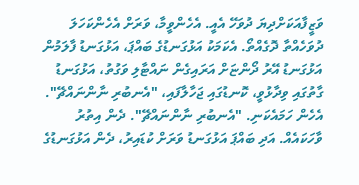ވަޒީފާއަކަށްދިޔަ ދުވަހޭ އެއީ. އެހެންވީމާ، ވަރަށް އެހެންކަހަލަ ދުވަހެއްތާ ދޮގެއްތޯ. އެކަމަކު އަޅުގަނޑުގެ ބައްޕަ، އަޅުގަނޑު ފާލަމުން އަޅުގަނޑު އޭރު ދޯންޏަށް އަރައިގެން ނައްޓާލި ވަގުތު، އަޅުގަނޑު ގާތުގައި ވިދާޅުވީ، ކޮނޑުގައި ޖަހާލާފައި، "އެނބުރި ނާންނައްޗޭ". އެހެން ހަމައެކަނި. "އެނބުރި ނާންނައްޗޭ". ދެން އިތުރު ވާހަކައެއް. އަދި ބައްޕަ އަޅުގަނޑު ވަރަށް ކުޑައިރު، ދެން އަޅުގަނޑުގެ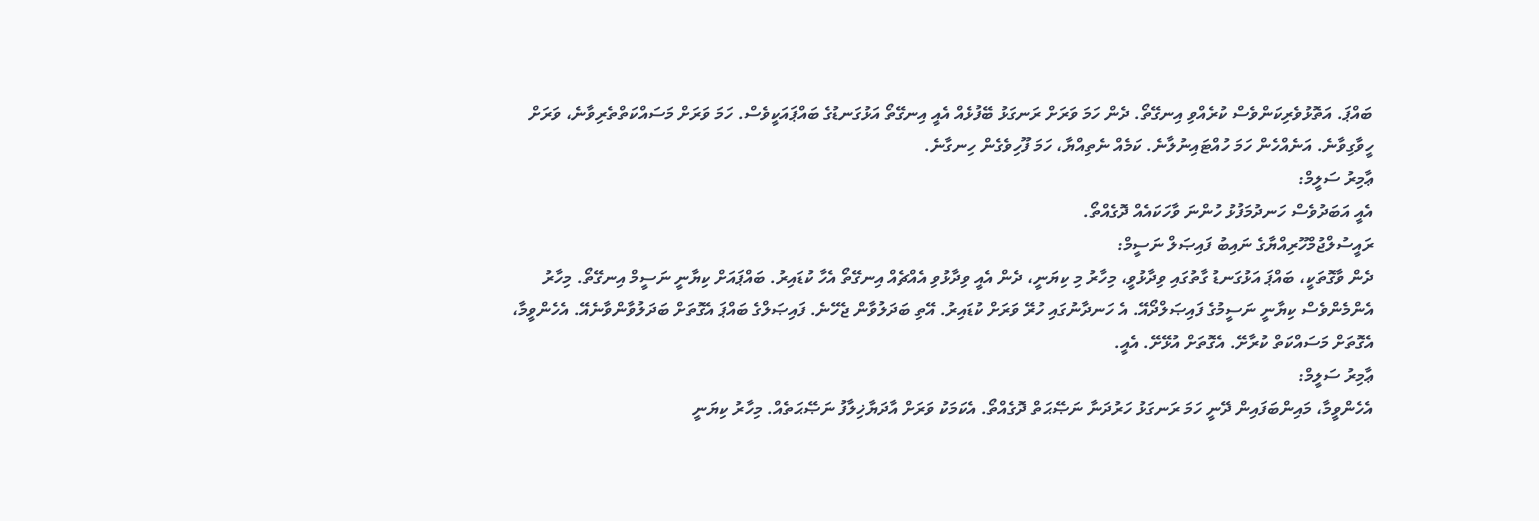ބައްޕަ. އަތޮޅުވެރިކަންވެސް ކުރެއްވި އިނގޭތޯ. ދެން ހަމަ ވަރަށް ރަނގަޅު ބޭފުޅެއް އެއީ އިނގޭތޯ އަޅުގަނޑުގެ ބައްޕައަކީވެސް. ހަމަ ވަރަށް މަސައްކަތްތެރިވާނެ، ވަރަށް ހީވާގިވާނެ. އަނެއްހެން ހަމަ ހުއްޓައިނުލާނެ. ކަމެއް ނެތިއްޔާ، ހަމަ ފޫހިވެގެން ހިނގާނެ.
ޢާމިރު ސަލީމް:
އެއީ އަބަދުވެސް ހަނދުމަފުޅު ހުންނަ ވާހަކައެއް ދޮގެއްތޯ.
ރައީސުލްޖުމްހޫރިއްޔާގެ ނައިބު ފައިޞަލް ނަސީމް:
ދެން ވާގޮތަކީ، ބައްޕަ އަޅުގަނޑު ގާތުގައި ވިދާޅުވީ، މިހާރު މި ކިޔަނީ، ދެން އެއީ ވިދާޅުވި އެއްޗެއް އިނގޭތޯ އެހާ ކުޑައިރު. ބައްޕައަށް ކިޔާނީ ނަސީމް އިނގޭތޯ. މިހާރު އެންމެންވެސް ކިޔާނީ ނަސީމުގެ ފައިޞަލްދޯއޭ. އެ ހަނދާނުގައި ހުރޭ ވަރަށް ކުޑައިރު. އޭތި ބަދަލުވާން ޖެހޭނެ. ފައިޞަލްގެ ބައްޕަ އެގޮތަށް ބަދަލުވާންވާނެއޭ. އެހެންވީމާ، އެގޮތަށް މަސައްކަތް ކުރާށޭ. އެގޮތަށް އުޅޭށޭ. އެއީ.
ޢާމިރު ސަލީމް:
އެހެންވީމާ، މައިންބަފައިން ދޭނީ ހަމަ ރަނގަޅު ހަރުދަނާ ނަޞޭޙަތް ދޮގެއްތޯ. އެކަމަކު ވަރަށް އާދަޔާޚިލާފު ނަޞޭޙަތެއް. މިހާރު ކިޔަނީ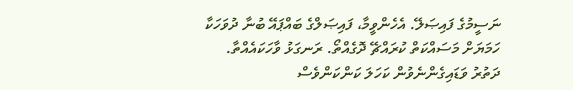ނަސީމުގެ ފައިޞަލޭ. އެހެންވީމާ، ފައިޞަލްގެ ބައްޕައޭ ބުނާ ދުވަހަކާ ހަމަޔަށް މަސައްކަތް ކުރައްޗޭ ދޮގެއްތޯ. ރަނގަޅު ވާހަކައެއްތާ.
ދަތުރު ވަޑައިގެންނެވުން ކަހަލަ ކަންކަންވެސް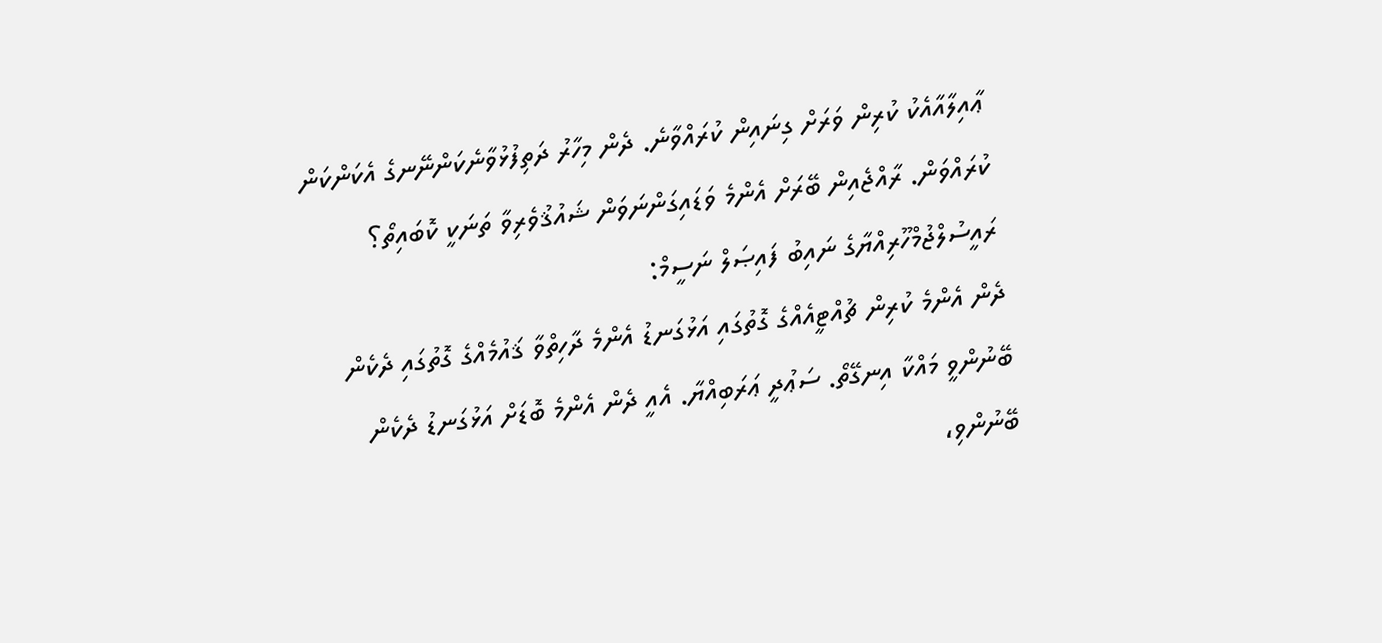ޢާއިލާއާއެކު ކުރިން ވަރަށް ގިނައިން ކުރައްވާނެ. ދެން މިހާރު ދަތިފުޅުވާނެކަންނޭނގެ އެކަންކަން ކުރައްވަން. ރާއްޖެއިން ބޭރަށް އެންމެ ވަޑައިގަންނަވަން ޝައުޤުވެރިވާ ތަނަކީ ކޮބައިތޯ؟
ރައީސުލްޖުމްހޫރިއްޔާގެ ނައިބު ފައިޞަލް ނަސީމް:
ދެން އެންމެ ކުރިން ޗުއްޓީއެއްގެ ގޮތުގައި އަޅުގަނޑު އެންމެ ދާހިތްވާ ޤައުމެއްގެ ގޮތުގައި ދެކެން ބޭނުންވީ މައްކާ އިނގޭތޯ. ސަޢުދީ ޢަރަބިއްޔާ. އެއީ ދެން އެންމެ ބޮޑަށް އަޅުގަނޑު ދެކެން ބޭނުންވި،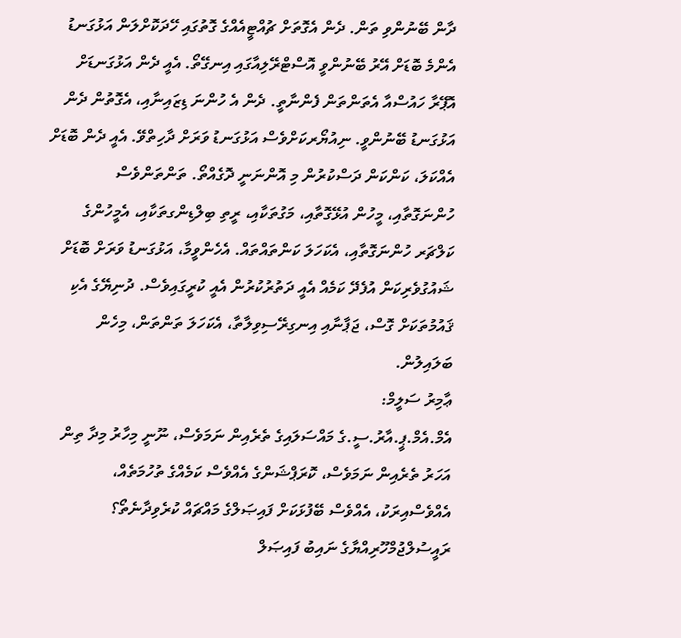ދާން ބޭނުންވި ތަން. ދެން އެގޮތަށް ޗުއްޓީއެއްގެ ގޮތުގައި ހޭދަކޮށްލަން އަޅުގަނޑު އެންމެ ބޮޑަށް އޭރު ބޭނުންވީ އޮސްޓްރޭލިއާގައި އިނގޭތޯ. އެއީ ދެން އަޅުގަނޑަށް އޮޕޭރާ ހައުސްއާ އެތަންތަން ފެންނާތީ. ދެން އެ ހުންނަ ޑިޒައިނާއި، އެގޮތުން ދެން އަޅުގަނޑު ބޭނުންވީ. ނިއުޔޯރކަށްވެސް އަޅުގަނޑު ވަރަށް ދާހިތްވޭ. އެއީ ދެން ބޮޑަށް އެއްކަލަ، ކަންކަން ދަސްކުރުން މި އޮންނަނީ ދޮގެއްތޯ. ތަންތަންވެސް ހުންނަގޮތާއި، މީހުން އުޅޭގޮތާއި، މަގުތަކާއި، ރީތި ބިލްޑިންގތަކާއި، އެމީހުންގެ ކަލްޗަރ ހުންނަގޮތާއި، އެކަހަލަ ކަންތައްތައް. އެހެންވީމާ، އަޅުގަނޑު ވަރަށް ބޮޑަށް ޝައުގުވެރިކަން އުފެދޭ ކަމެއް އެއީ ދަތުރުކުރުން އެއީ ކުރީގައިވެސް. ދުނިޔޭގެ އެކި ޤައުމުތަކަށް ގޮސް، ޖަޕާނާއި އިނގިރޭސިވިލާތާ، އެކަހަލަ ތަންތަން، މިހެން ބަލައިލުން.
ޢާމިރު ސަލީމް:
އެމް.އެމް.ޕީ.އާރު.ސީ.ގެ މައްސަލައިގެ ތެރެއިން ނަމަވެސް، ނޫނީ މިހާރު މިދާ ތިން އަހަރު ތެރެއިން ނަމަވެސް، ކޮރަޕްޝަންގެ އެއްވެސް ކަމެއްގެ ތުހުމަތެއް، އެއްވެސްއިރަކު، އެއްވެސް ބޭފުޅަކަށް ފައިޞަލްގެ މައްޗައް ކުރެވިދާނެތޯ؟
ރައީސުލްޖުމްހޫރިއްޔާގެ ނައިބު ފައިޞަލް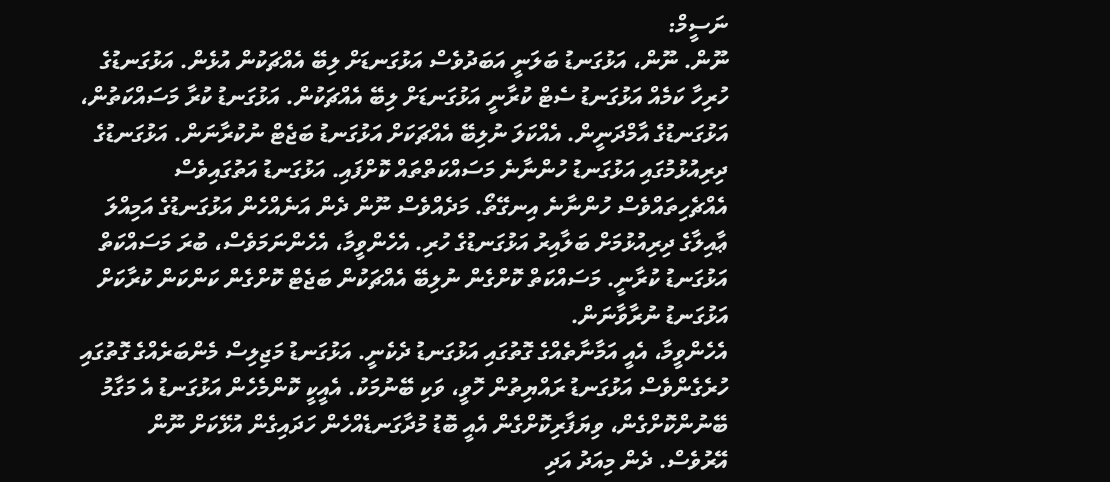ނަސީމް:
ނޫން. ނޫން، އަޅުގަނޑު ބަލަނީ އަބަދުވެސް އަޅުގަނޑަށް ލިބޭ އެއްޗަކުން އުޅެން. އަޅުގަނޑުގެ ހުރިހާ ކަމެއް އަޅުގަނޑު ސެޓް ކުރާނީ އަޅުގަނޑަށް ލިބޭ އެއްޗަކުން. އަޅުގަނޑު ކުރާ މަސައްކަތުން، އަޅުގަނޑުގެ އާމްދަނީން. އެއްކަލަ ނުލިބޭ އެއްޗަކަށް އަޅުގަނޑު ބަޖެޓް ނުކުރާނަން. އަޅުގަނޑުގެ ދިރިއުޅުމުގައި އަޅުގަނޑު ހުންނާނެ މަސައްކަތްތައް ކޮށްފައި. އަޅުގަނޑު އަތުގައިވެސް އެއްޗެހިތައްވެސް ހުންނާނެ އިނގޭތޯ. މަދެއްވެސް ނޫން ދެން އަނެއްހެން އަޅުގަނޑުގެ އަމިއްލަ ޢާއިލާގެ ދިރިއުޅުމަށް ބަލާއިރު އަޅުގަނޑުގެ ހުރި. އެހެންވީމާ، އެހެންނަމަވެސް، ބުރަ މަސައްކަތް އަޅުގަނޑު ކުރާނީ. މަސައްކަތް ކޮށްގެން ނުލިބޭ އެއްޗަކުން ބަޖެޓް ކޮށްގެން ކަންކަން ކުރާކަށް އަޅުގަނޑު ނުރާވާނަން.
އެހެންވީމާ، އެއީ އަމާނާތެއްގެ ގޮތުގައި އަޅުގަނޑު ދެކެނީ. އަޅުގަނޑު މަޖިލިސް މެންބަރެއްގެ ގޮތުގައި ހުރެގެންވެސް އަޅުގަނޑު ރައްޔިތުން ހޮވީ، ވަކި ބޭނުމަކު. އެއީކީ ކޮންމެހެން އަޅުގަނޑު އެ މަގާމު ބޭނުންކޮށްގެން، ވިޔަފާރިކޮށްގެން އެއީ ބޮޑު މުދާގަނޑެއްހެން ހަދައިގެން އުޅޭކަށް ނޫން އޭރުވެސް. ދެން މިއަދު އަދި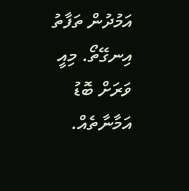އަމުދުން ތަފާތު އިނގޭތޯ. މިއީ ވަރަށް ބޮޑު އަމާނާތެއް.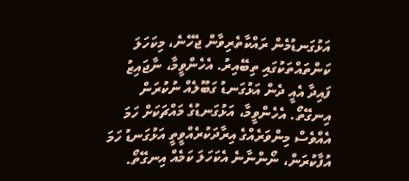އަޅުގަނޑުމެން ރައްކާތެރިވާން ޖެހޭނެ، މިކަހަލަ ކަންތައްތަކުގައި ތިބޭއިރު. އެހެންވީމާ، ނާޖައިޒު ފައިދާ އެއީ ދެން އަޅުގަނޑު ގަބޫލެއް ނުކުރަން އިނގޭތޯ. އެހެންވީމާ، އަޅުގަނޑުގެ މައްޗަކަށް ހަމަ އެއްވެސް މިންވަރެއްގެ އިރާދަކުރެއްވީތީ އަޅުގަނޑު ހަމަ އުފާކުރަން، ނޯންނާނެ އެކަހަލަ ކަމެއް އިނގޭތޯ.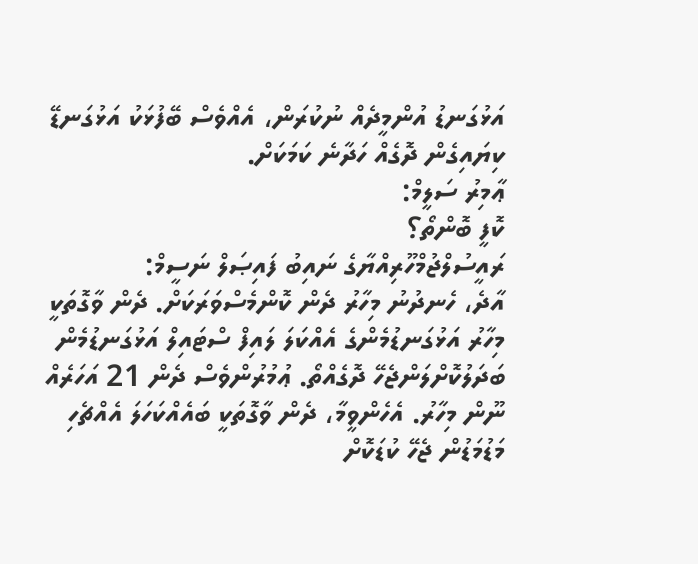އަޅުގަނޑު އުންމީދެއް ނުކުރަން، އެއްވެސް ބޭފުޅަކު އަޅުގަނޑޭ ކިޔައިގެން ދޮގެއް ހަދާނެ ކަމަކަށް.
ޢާމިރު ސަލީމް:
ކޮފީ ބޮންތޯ؟
ރައީސުލްޖުމްހޫރިއްޔާގެ ނައިބު ފައިޞަލް ނަސީމް:
އާދެ، ހެނދުނު މިހާރު ދެން ކޮންމެސްވަރަކަށް. ދެން ވާގޮތަކީ މިހާރު އަޅުގަނޑުމެންގެ އެއްކަލަ ލައިފް ސްޓައިލް އަޅުގަނޑުމެން ބަދަލުކޮށްލަންޖެހޭ ދޮގެއްތޯ. ޢުމުރުންވެސް ދެން 21 އަހަރެއް ނޫން މިހާރު. އެހެންވީމާ، ދެން ވާގޮތަކީ ބައެއްކަހަލަ އެއްޗެހި މަޑުމަޑުން ޖެހޭ ކުޑަކޮށް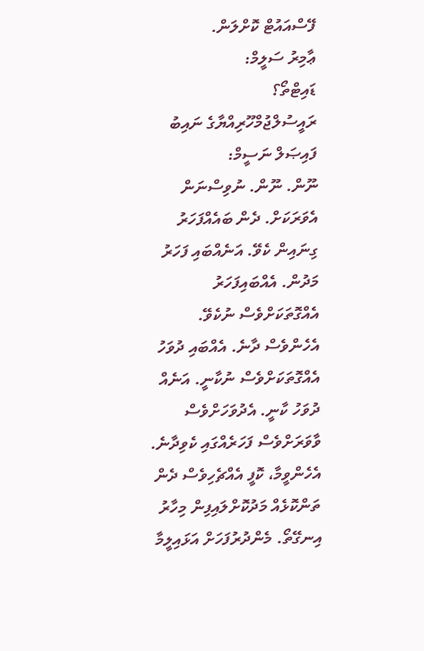ފޭސްއައުޓް ކޮށްލަން.
ޢާމިރު ސަލީމް:
ޑައިޓްތޯ؟
ރައީސުލްޖުމްހޫރިއްޔާގެ ނައިބު ފައިޞަލް ނަސީމް:
ނޫން. ނޫން. ނުވިސްނަން އެވަރަކަށް. ދެން ބައެއްފަހަރު ގިނައިން ކެވޭ. އަނެއްބައި ފަހަރު މަދުން. އެއްބައިފަހަރު އެއްގޮތަކަށްވެސް ނުކެވޭ. އެހެންވެސް ދާނެ. އެއްބައި ދުވަހު އެއްގޮތަކަށްވެސް ނުކާނީ. އަނެއް ދުވަހު ކާނީ. އެދުވަހަށްވެސް ވާވަރަށްވެސް ފަހަރެއްގައި ކެވިދާނެ. އެހެންވީމާ، ކޮފީ އެއްޗެހިވެސް ދެން ތަންކޮޅެއް މަދުކޮށްލައިފިން މިހާރު އިނގޭތޯ. މެންދުރުފަހަށް އަޅައިލީމާ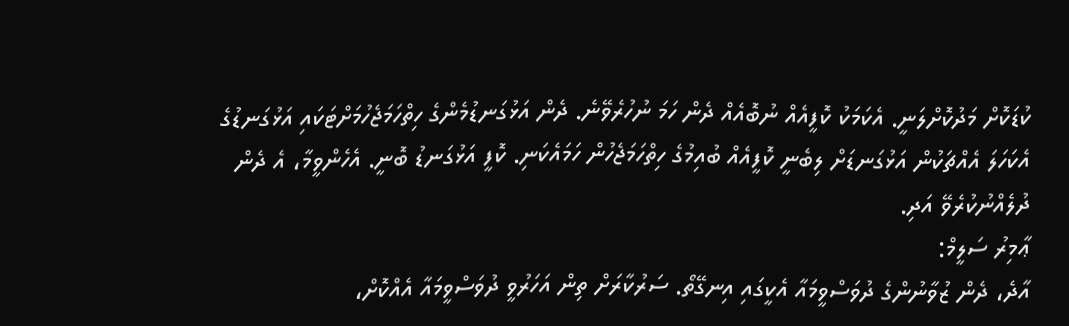ކުޑަކޮށް މަދުކޮށްލަނީ. އެކަމަކު ކޮފީއެއް ނުބޮއެއް ދެން ހަމަ ނުހުރެވޭނެ. ދެން އަޅުގަނޑުމެންގެ ހިތްހަމަޖެހުމަށްޓަކައި އަޅުގަނޑުގެ އެކަހަލަ އެއްޗަކުން އަޅުގަނޑަށް ލިބެނީ ކޮފީއެއް ބުއިމުގެ ހިތްހަމަޖެހުން ހަމައެކަނި. ކޮފީ އަޅުގަނޑު ބޮނީ. އެހެންވީމާ، އެ ދެން ދުލެއްނުކުރެވޭ އަދި.
ޢާމިރު ސަލީމް:
އާދެ، ދެން ޒުވާނުންގެ ދުވަސްވީމައާ އެކީގައި އިނގޭތޯ. ސަރުކާރަށް ތިން އަހަރުވީ ދުވަސްވީމައާ އެއްކޮށް،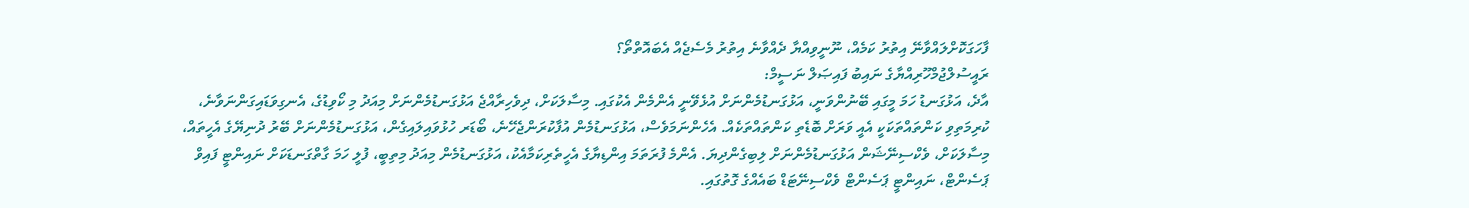ފާހަގަކޮށްލައްވާނޭ އިތުރު ކަމެއް، ނޫނީވިއްޔާ ދެއްވާނެ އިތުރު މެސެޖެއް އެބައޮތްތޯ؟
ރައީސުލްޖުމްހޫރިއްޔާގެ ނައިބު ފައިޞަލް ނަސީމް:
އާދެ، އަޅުގަނޑު ހަމަ މީގައި ބޭނުންވަނީ، އަޅުގަނޑުމެންނަށް އުޅެވޭނީ އެންމެން އެކުގައި. މިސާލަކަށް، ދިވެހިރާއްޖެ އަޅުގަނޑުމެންނަށް މިއަދު މި ކޯވިޑުގެ، އެނގިވަޑައިގަންނަވާނެ، ކުރިމަތިވި ކަންތައްތަކަކީ އެއީ ވަރަށް ބޮޑެތި ކަންތައްތަކެއް. އެހެންނަމަވެސް، އަޅުގަނޑުމެން އުފާކުރަންޖެހޭނެ، ބޯޑަރ ހުޅުވައިލައިގެން، އަޅުގަނޑުމެންނަށް ބޭރު ދުނިޔޭގެ އެހީތައް، މިސާލަކަށް، ވެކްސިނޭޝަން އަޅުގަނޑުމެންނަށް ލިބިގެންދިޔަ. އެންމެ ފުރަތަމަ އިންޑިޔާގެ އެހީތެރިކަމާއެކު، އަޅުގަނޑުމެން މިއަދު މިތިބީ، ފުލީ ހަމަ ގާތްގަނޑަކަށް ނައިންޓީ ފައިވް ޕަސެންޓް، ނައިންޓީ ޕަސެންޓް ވެކްސިނޭޓަޑް ބައެއްގެ ގޮތުގައި.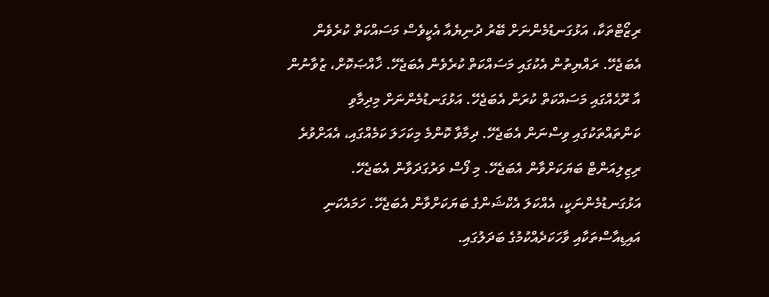ރިޒޯޓްތަކާ، އަޅުގަނޑުމެންނަށް ބޭރު ދުނިޔެއާ އެކީވެސް މަސައްކަތް ކުރެވެން އެބަޖެހޭ. ރައްޔިތުން އެކުގައި މަސައްކަތް ކުރެވެން އެބަޖެހޭ. ޚާއްޞަކޮށް، ޒުވާނުން އާ ރޫޙެއްގައި މަސައްކަތް ކުރަން އެބަޖެހޭ. އަޅުގަނޑުމެންނަށް މިދިމާވި ކަންތައްތަކުގައި ވިސްނަން އެބަޖެހޭ. ދިމާވާ ކޮންމެ މިކަހަލަ ކަމެއްގައި، އެއަށްވުރެ ރިޒިލިއަންޓް ބަޔަކަށްވާން އެބަޖެހޭ. މި ފޯސް ވަރުގަދަވާން އެބަޖެހޭ. އަޅުގަނޑުމެންނަކީ، އެއްކަލަ އެކްޝަންގެ ބަޔަކަށްވާން އެބަޖެހޭ. ހަމައެކަނި އައިޑިއާސްތަކާއި ވާހަކަދެއްކުމުގެ ބަދަލުގައި.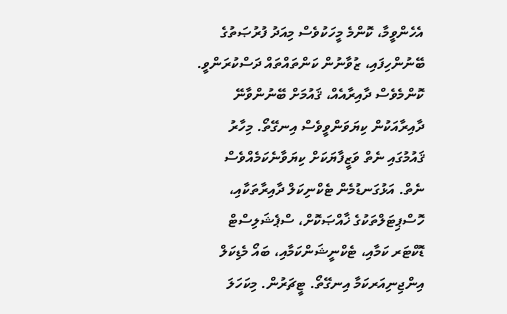އެހެންވީމާ، ކޮންމެ މީހަކުވެސް މިއަދު ފުރުޞަތުގެ ބޭނުންހިފައި، ޒުވާނުން ކަންތައްތައް ދަސްކުރަންވީ. ކޮންމެވެސް ދާއިރާއެއް، ޤައުމަށް ބޭނުންވާނޭ ދާއިރާއަކުން ކިޔަވަންވީވެސް އިނގޭތޯ. މިހާރު ޤައުމުގައި ނެތް ވަޒީފާޔަކަށް ކިޔަވާނެކަމެއްވެސް ނެތް. އަޅުގަނޑުމެން ޓެކްނިކަލް ދާއިރާތަކާއި، ހޮސްޕިޓަލްތަކުގެ ޚާއްޞަކޮށް، ސްޕެޝަލިސްޓް ޑޮކްޓަރ ކަމާއި، ޓެކްނީޝަންކަމާއި، ބައޯ މެޑިކަލް އިންޖިނިއަރކަމާ އިނގޭތޯ. ޓީޗަރުން. މިކަހަލަ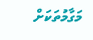މަގާމުތަކަށް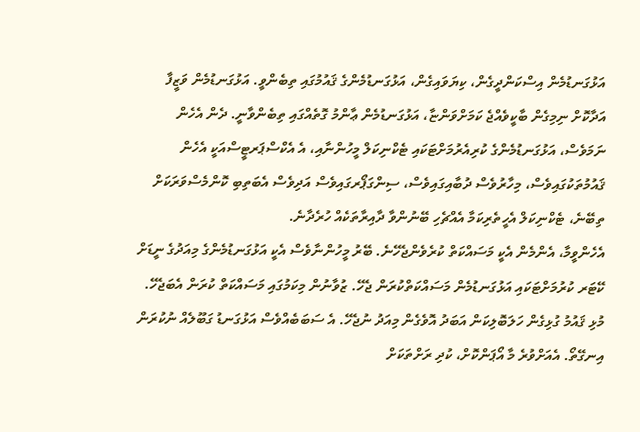އަޅުގަނޑުމެން އިސްކަންދީގެން، ކިޔަވައިގެން، އަޅުގަނޑުމެންގެ ޤައުމުގައި ތިބެންވީ. އަޅުގަނޑުމެން ވަޒީފާ އަދާކޮށް ނިމިގެން ބާކީވެއްޖެ ކަމަށްވަންޏާ، އަޅުގަނޑުމެން ޢާންމު ގޮތެއްގައި ތިބެންވާނީ. ދެން އެހެން ނަމަވެސް، އަޅުގަނޑުމެންގެ ކުރިއެރުމަށްޓަކައި ޓެކްނިކަލް މީހުންނާއި، އެ އެކްސްޕަރޓީސްއަކީ އެހެން ޤައުމުތަކުގައިވެސް، މިހާރުވެސް ދުބާއިގައިވެސް، ސިންގަޕޯރގައިވެސް އަދިވެސް އެބަތިބި ކޮންމެސްވަރަކަށް ތިބޭނެ، ޓެކްނިކަލް އެހީތެރިކަމާ އެއްޗެހި ބޭނުންވާ ދާއިރާތަކެއް ހުރެދާނެ.
އެހެންވީމާ، އެންމެން އެކީ މަސައްކަތް ކުރެވެންޖެހޭނެ. ބޭރު މީހުންނާވެސް އެކީ އަޅުގަނޑުމެންގެ މިއަދުގެ ނީޑަށް ކޭޓަރ ކުރުމަށްޓަކައި އަޅުގަނޑުމެން މަސައްކަތްކުރަން ޖެހޭ. ޒުވާނުން މިކަމުގައި މަސައްކަތް ކުރަން އެބަޖެހޭ. މުޅި ޤައުމު ގުޅިގެން ހަލަބޮލިކަން އަބަދު އޮވެގެން މިއަދު ނުޖެހޭ. އެ ސަބަބެއްވެސް އަޅުގަނޑު ގަބޫލެއް ނުކުރަން އިނގޭތޯ. އެއަށްވުރެ މާ އޯޕަންކޮށް، ކުދި ރަށްތަކަށް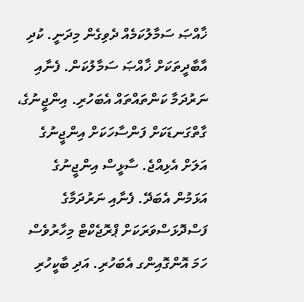ޚާއްޞަ ސަމާލުކަމެއް ދެވިގެން މިދަނީ. ކުދި އާބާދީތަކަށް ޚާއްޞަ ސަމާލުކަން. ފެނާއި ނަރުދަމާ ކަންތައްތައް އެބަހުރި. އިންޖީނުގެ، ގާތްގަނޑަކަށް ފަންސާހަކަށް އިންޖީނުގެ އަލަށް އެޅިއްޖެ. ސާޅީސް އިންޖީނުގެ އަޅަމުން އެބަދޭ. ފެނާއި ނަރުދަމާގެ ފަސްދޮޅަސްވަރަކަށް ޕްރޮޖެކްޓް މިހާރުވެސް ހަމަ އޮންގޮއިންގ އެބަހުރި. އަދި ބާކީހުރި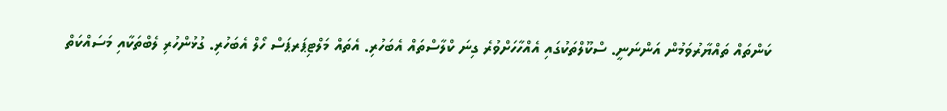ކަންތައް ތައްޔާރުވަމުން އަންނަނީ. ސްކޫލްތަކުގައި އެއްހާހަށްވުރެ ގިނަ ކްލާސްތައް އެބަހުރި. އެތައް މަލްޓިޕަރޕަސް ހޯލް އެބަހުރި. ގުޅުންހުރި ލެބްތަކާއި މަސައްކަތް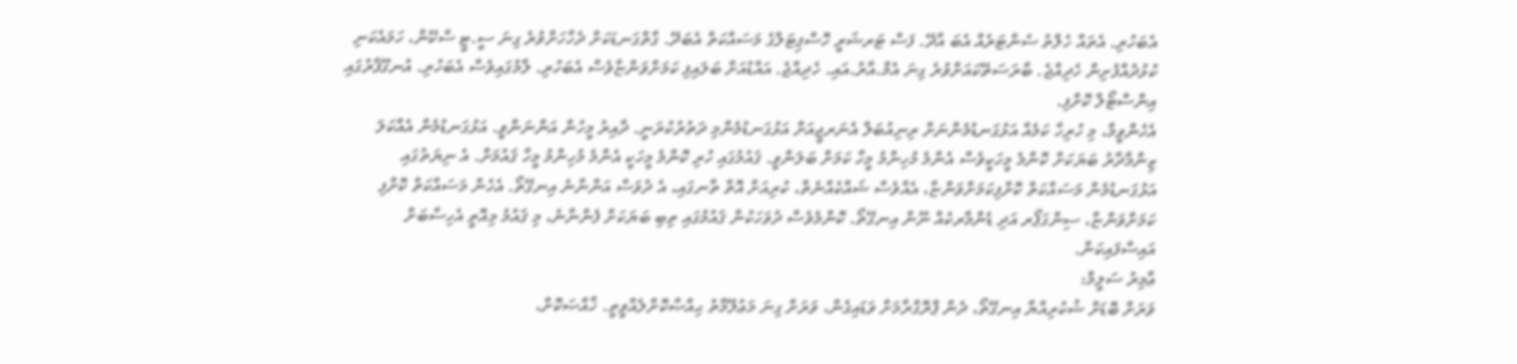އެބަހުރި. އެތައް ހެލްތު ސެންޓަރެއް އެބަ އާދޭ. ފަސް ޓަރޝަރީ ހޮސްޕިޓަލްގެ މަސައްކަތް އެބަދޭ. ގާތްގަނޑަކަށް ދެހާހަށްވުރެ ގިނަ ސީ.ޓީ ސްކޭން، ހަމައެކަނި ކުޅުދުއްފުށިން ހެދިއްޖެ. ބާރަސަތޭކައަށްވުރެ ގިނަ އެމް.އާރު.އައި. ހެދިއްޖެ. އައްޑުއަށް ބަލައިފި ކަމަށްވަންޏާވެސް އެބަހުރި. ލާމުގައިވެސް އެބަހުރި. އުނގޫފާރުގައި އިންސްޓޯލް ކޮށްފި.
އެހެންވީމާ، މި ހުރިހާ ކަމެއް އަޅުގަނޑުމެންނަށް ރިނިއުބަލް އެނަރޖީއަށް އަޅުގަނޑުމެންމި ދަތުރުކުރަނީ. ދާއިރު މީހުން އަންނަންވީ. އަޅުގަނޑުމެން އެއްކަލަ ޒިންމާދާރު ބަޔަކަށް ކޮންމެ މީހަކީވެސް އެންމެ މުހިންމު މީހާ ކަމަށް ބަލަންވީ. ޤައުމުގައި ހުރި ކޮންމެ މީހަކީ އެންމެ މުހިންމު މީހާ ޤައުމަށް. އެ ނިޔަތުގައި އަޅުގަނޑުމެން މަސައްކަތް ކޮށްފިކަމަށްވަންޏާ، އެއްވެސް ޝައްކެއްނެތް، ކުރިއަށް އޮތް ތާނގައި، އެ ދުވަސް އަންނާނެ އިނގޭތޯ. އެހެން މަސައްކަތް ކޮށްފި ކަމަށްވަންޏާ، ސިންގަޕޯރ އަދި ޑެންމާރކެއް ނޫން އިނގޭތޯ. ކޮންމެވެސް ދުވަހަކުން ޤައުމުގައި ތިބި ބަޔަކަށް ފެންނާނެ، މި ޤައުމު މިއޮތީ އެހިސާބަށް އައިސްފައިކަން.
ޢާމިރު ސަލީމް:
ވަރަށް ބޮޑަށް ޝުކުރިއްޔާ އިނގޭތޯ، ދެން ޕްރޮގްރާމަށް ވަޑައިގެން، ވަރަށް ގިނަ މަޢުލޫމާތު ޙިއްޞާކޮށްލެއްވީތީ. ޚާއްޞަކޮށް،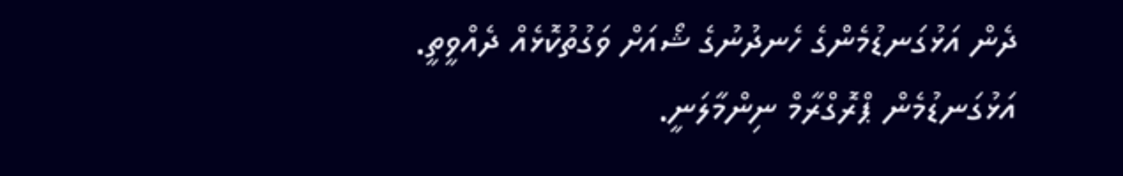ދެން އަޅުގަނޑުމެންގެ ހެނދުނުގެ ޝޯއަށް ވަގުތުކޮޅެއް ދެއްވީތީ.
އަޅުގަނޑުމެން ޕްރޮގްރާމް ނިންމާލަނީ.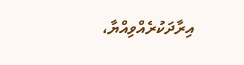އިރާދަކުރެއްވިއްޔާ،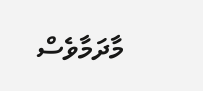މާދަމާވެސް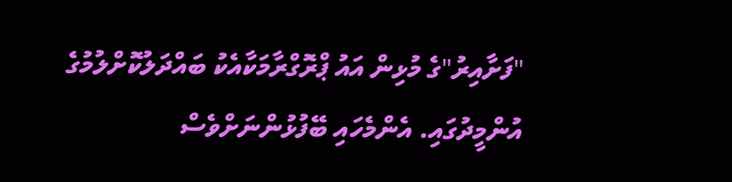"ފަށާއިރު"ގެ މުޅިން އައު ޕްރޮގްރާމަކާއެކު ބައްދަލުކޮށްލުމުގެ އުންމީދުގައި. އެންމެހައި ބޭފުޅުންނަށްވެސް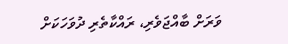ވަރަށް ބާއްޖަވެރި، ރައްކާތެރި ދުވަހަކަށް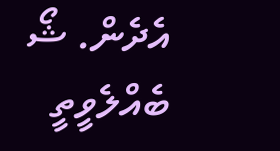އެދެން. ޝޯ ބެއްލެވީތީ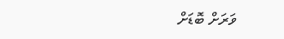ވަރަށް ބޮޑަށް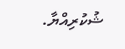ޝުކުރިއްޔާ.